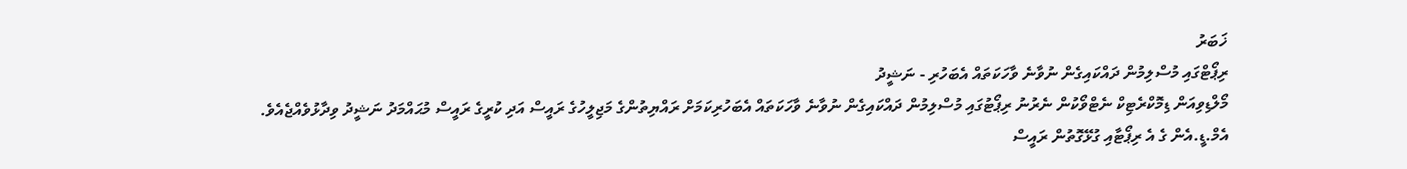ޚަބަރު
ރިޕޯޓްގައި މުސްލިމުން ދައްކައިގެން ނުވާނެ ވާހަކަތައް އެބަހުރި - ނަޝީދު
މޯލްޑިވިއަން ޑިމޮކްރެޓިކް ނެޓްވޯކުން ނެރުނު ރިޕޯޓުގައި މުސްލިމުން ދައްކައިގެން ނުވާނެ ވާހަކަތައް އެބަހުރިކަމަށް ރައްޔިތުންގެ މަޖިލީހުގެ ރައީސް އަދި ކުރީގެ ރައީސް މުޙައްމަދު ނަޝީދު ވިދާޅުވެއްޖެއެވެ.
އެމް.ޑީ.އެން ގެ އެ ރިޕޯޓާއި ގުޅޭގޮތުން ރައީސް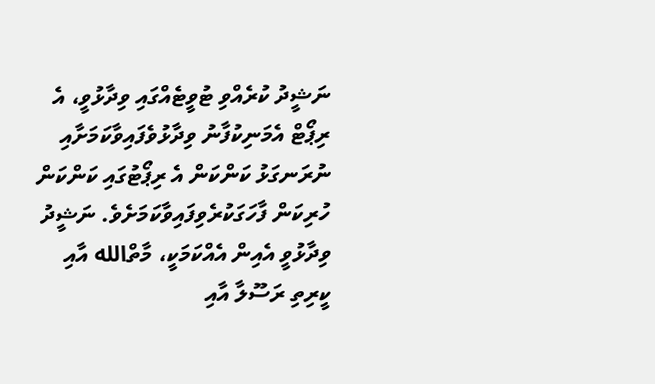ނަޝީދު ކުރެއްވި ޓުވީޓެއްގައި ވިދާޅުވީ، އެ ރިޕޯޓް އެމަނިކުފާނު ވިދާޅުވެފައިވާކަމަށާއި ނުރަނގަޅު ކަންކަން އެ ރިޕޯޓުގައި ކަންކަން ހުރިކަން ފާހަގަކުރެވިފައިވާކަމަށެވެ. ނަޝީދު ވިދާޅުވީ އެއިން އެއްކަމަކީ، މާތްالله އާއި ކީރިތި ރަސޫލާ އާއި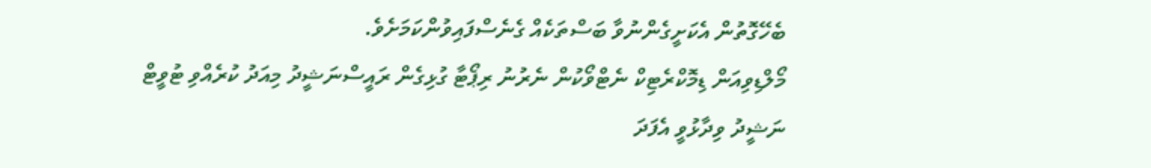ބެހޭގޮތުން އެކަށީގެންނުވާ ބަސްތަކެއް ގެނެސްފައިވުންކަމަށެވެ.
މޯލްޑިވިއަން ޑިމޮކްރެޓިކް ނެޓްވޯކުން ނެރުނު ރިޕޯޓާ ގުޅިގެން ރައީސްނަޝީދު މިއަދު ކުރެއްވި ޓުވީޓް
ނަޝީދު ވިދާޅުވީ އެފަދަ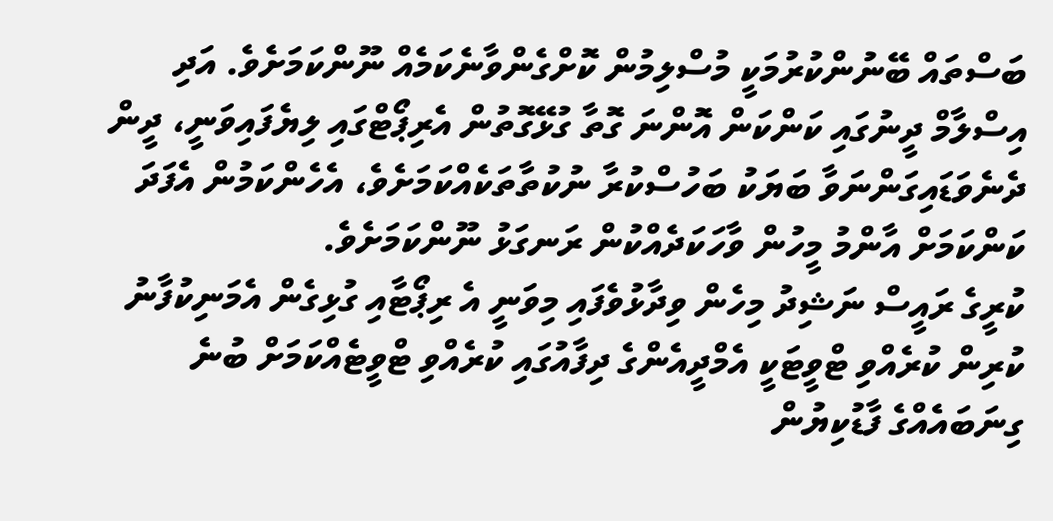ބަސްތައް ބޭނުންކުރުމަކީ މުސްލިމުން ކޮށްގެންވާނެކަމެއް ނޫންކަމަށެވެ. އަދި އިސްލާމް ދީނުގައި ކަންކަން އޮންނަ ގޮތާ ގުޅޭގޮތުން އެރިޕޯޓްގައި ލިޔެފައިވަނީ، ދީން ދެނެވަޑައިގަންނަވާ ބަޔަކު ބަހުސްކުރާ ނުކުތާތަކެއްކަމަށެވެ، އެހެންކަމުން އެފަދަ ކަންކަމަށް އާންމު މީހުން ވާހަކަދެއްކުން ރަނގަޅު ނޫންކަމަށެވެ.
ކުރީގެ ރައީސް ނަޝިދު މިހެން ވިދާޅުވެފައި މިވަނީ އެ ރިޕޯޓާއި ގުޅިގެން އެމަނިކުފާނު ކުރިން ކުރެއްވި ޓްވީޓަކީ އެމްދީއެންގެ ދިފާއުގައި ކުރެއްވި ޓްވީޓެއްކަމަށް ބުނެ ގިނަބައެއްގެ ފާޑުކިޔުން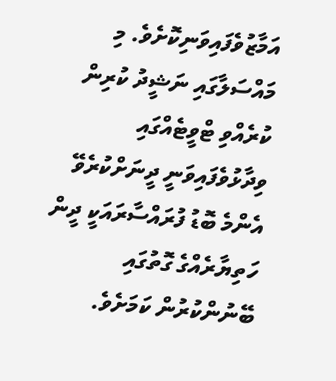އަމާޒުވެފައިވަނިކޮށެވެ. މި މައްސަލާގައި ނަޝީދު ކުރިން ކުރެއްވި ޓްވީޓެއްގައި ވިދާޅުވެފައިވަނީ ދީނަށްކުރެވޭ އެންމެ ބޮޑު ފުރައްސާރައަކީ ދީން ހަތިޔާރެއްގެ ގޮތުގައި ބޭނުންކުރުން ކަމަށެވެ.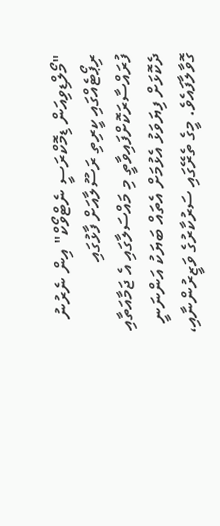"މޯލްޑިވިއަން ޑިމޮކްރަސީ ނެޓްވޯކް" އިން ނެރުނު ރިޕޯޓެއްގައި ކީރިތި ރަސޫލާއަށް ފާޅުގައި ފުރައްސާރަކޮށްފައިވާތީ މި މައްސަލާގައި އެ ޖަމާއަތާއި ދެކޮޅަށް ފިޔަވަޅު އެޅުމަށް އެތައް ބަޔަކު އަންނަނީ ގޮވާލާފައެވެ. މީގެ ތެރޭގައި ސަރުކާރުގެ ވަޒީރުންނާއި،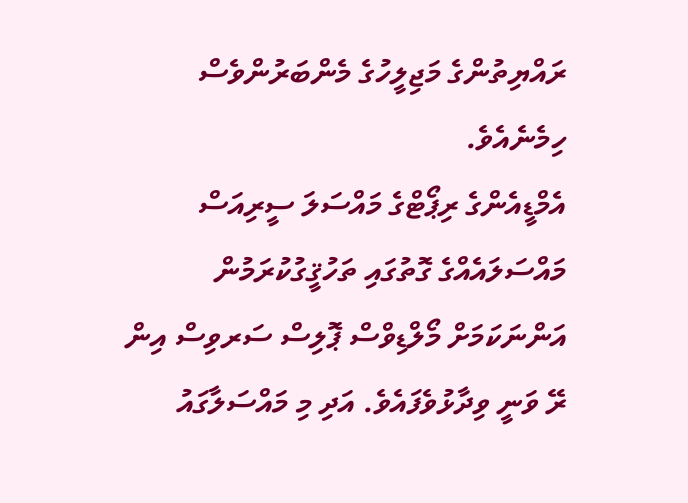ރައްޔިތުންގެ މަޖިލީހުގެ މެންބަރުންވެސް ހިމެނެއެވެ.
އެމްޑީއެންގެ ރިޕޯޓްގެ މައްސަލަ ސީރިއަސް މައްސަލައެއްގެ ގޮތުގައި ތަހުޤީގުކުރަމުން އަންނަކަމަށް މޯލްޑިވްސް ޕޮލިސް ސަރވިސް އިން ރޭ ވަނީ ވިދާޅުވެފައެވެ. އަދި މި މައްސަލާގައު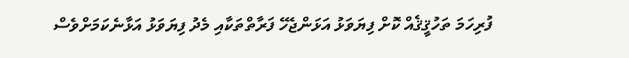ފުރިހަމަ ތަހުޤީޤެއް ކޮށް ފިޔަވަޅު އަޅަންޖެހޭ ފަރާތްތަކާއި މެދު ފިޔަވަޅު އަޅާނެކަމަށްވެސް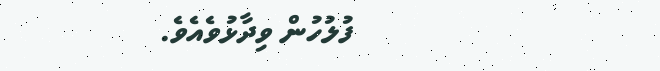ފުލުހުން ވިދާޅުވެއެވެ.